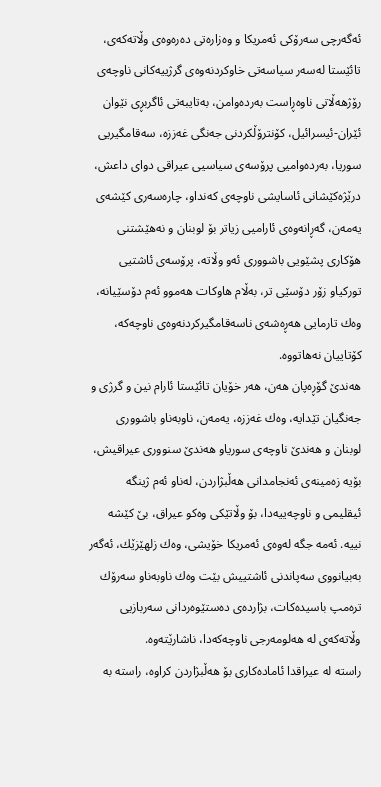ئەگەرچی سەرۆكی ئەمریكا و وەزارەتی دەرەوەی وڵاتەكەی، تائێستا لەسەر سیاسەتی خاوكردنەوەی گرژییەكانی ناوچەی رۆژهەڵاتی ناوەڕاست بەردەوامن، بەتایبەتی ئاگربڕی نێوان ئێران-ئیسرائیل، كۆنترۆڵكردنی جەنگی غەززە، سەقامگیریی سوریا، بەردەوامیی پرۆسەی سیاسیی عیراقی دوای داعش، درێژەكێشانی ئاسایشی ناوچەی كەنداو، چارەسەری كێشەی یەمەن، گەڕانەوەی ئارامیی زیاتر بۆ لوبنان و نەهێشتنی هۆكاری پشێویی باشووری ئەو وڵاتە، پرۆسەی ئاشتیی توركیاو زۆر دۆسێی تر، بەڵام هاوكات هەموو ئەم دۆسێیانە، وەك تارمایی هەڕەشەی ناسەقامگیركردنەوەی ناوچەكە، كۆتاییان نەهاتووە.
هەندێ گۆڕەپان هەن، هەر خۆیان تائێستا ئارام نین و گرژی و جەنگیان تێدایە، وەك غەززە، یەمەن، ناوبەناو باشووری لوبنان و هەندێ ناوچەی سوریاو هەندێ سنووری عیراقیش، بۆیە زەمینەی ئەنجامدانی هەڵبژاردن، لەناو ئەم ژینگە ئیقلیمی و ناوچەییەدا، بۆ وڵاتێكی وەكو عیراق، بێ كێشە نییە. ئەمە جگە لەوەی ئەمریكا خۆیشی، وەك زلهێزێك، ئەگەر بەبیانووی سەپاندنی ئاشتییش بێت وەك ناوبەناو سەرۆك ترەمپ باسیدەكات، بژاردەی دەستێوەردانی سەربازیی وڵاتەكەی لە هەلومەرجی ناوچەكەدا، ناشارێتەوە.
راستە لە عیراقدا ئامادەكاری بۆ هەڵبژاردن كراوە، راستە بە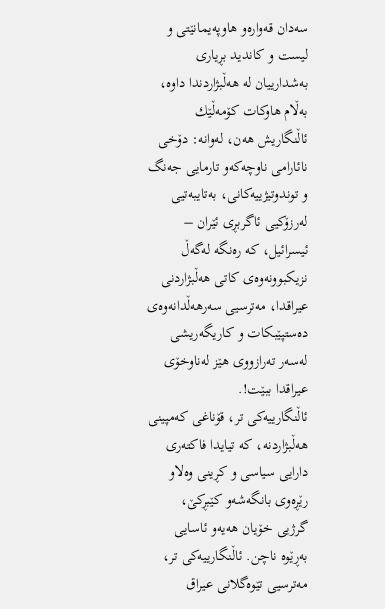سەدان قەوارەو هاوپەیمانێتی و لیست و كاندید بڕیاری بەشدارییان لە هەڵبژاردندا داوە، بەڵام هاوكات كۆمەڵێك ئاڵنگاریش هەن، لەوانە: دۆخی نائارامی ناوچەكەو تارمایی جەنگ و توندوتیژییەكانی، بەتایبەتیی لەرزۆكیی ئاگربڕی ئێران – ئیسرائیل، كە رەنگە لەگەڵ نزیكبوونەوەی كاتی هەڵبژاردنی عیراقدا، مەترسیی سەرهەڵدانەوەی دەستپێبكات و كاریگەریشی لەسەر تەرازووی هێز لەناوخۆی عیراقدا ببێت!.
ئاڵنگارییەكی تر، قۆناغی كەمپینی هەڵبژاردنە، كە تیایدا فاكتەری دارایی سیاسی و كڕینی وەلاو رێڕەوی بانگەشەو كێبڕكێ، گرژیی خۆیان هەیەو ئاسایی بەڕێوە ناچن. ئاڵنگارییەكی تر، مەترسیی تێوەگلانی عیراق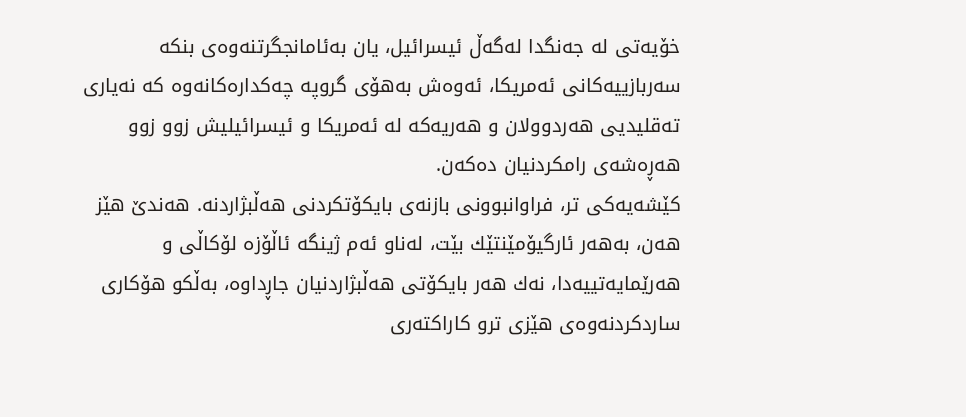خۆیەتی لە جەنگدا لەگەڵ ئیسرائیل، یان بەئامانجگرتنەوەی بنكە سەربازییەكانی ئەمریكا، ئەوەش بەهۆی گروپە چەكدارەكانەوە كە نەیاری تەقلیدیی هەردوولان و هەریەكە لە ئەمریكا و ئیسرائیلیش زوو زوو هەڕەشەی رامكردنیان دەكەن.
كێشەیەكی تر، فراوانبوونی بازنەی بایكۆتكردنی هەڵبژاردنە. هەندێ هێز هەن، بەهەر ئارگیۆمێنتێك بێت، لەناو ئەم ژینگە ئاڵۆزە لۆكاڵی و هەرێمایەتییەدا، نەك هەر بایكۆتی هەڵبژاردنیان جاڕداوە، بەڵكو هۆكاری ساردكردنەوەی هێزی ترو كاراكتەری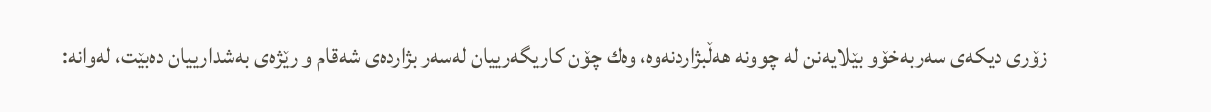زۆری دیكەی سەربەخۆو بێلایەنن لە چوونە هەڵبژاردنەوە، وەك چۆن كاریگەرییان لەسەر بژاردەی شەقام و رێژەی بەشدارییان دەبێت، لەوانە: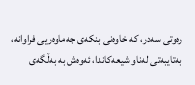رەوتی سەدر، كە خاوەنی بنكەی جەماوەریی فراوانە، بەتایبەتی لەناو شیعەكاندا، ئەوەش بە بەڵگەی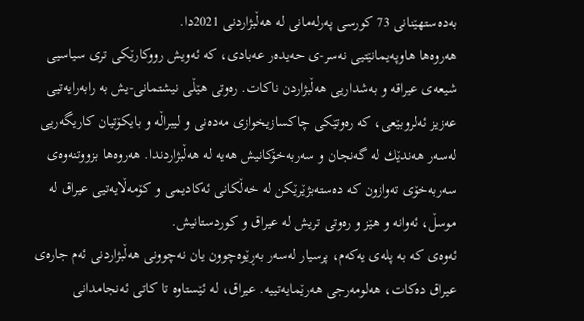بەدەستهێنانی 73 كورسی پەرلەمانی لە هەڵبژاردنی 2021دا.
هەروەها هاوپەیمانێتیی نەسر-ی حەیدەر عەبادی، كە ئەویش رووكارێكی تری سیاسیی شیعەی عیراقە و بەشداریی هەڵبژاردن ناكات. رەوتی هێڵی نیشتمانی-یش بە رابەرایەتیی عەزیز ئەلروبێعی، كە رەوتێكی چاكسازیخوازی مەدەنی و لیبراڵە و بایكۆتیان كاریگەریی لەسەر هەندێك لە گەنجان و سەربەخۆكانیش هەیە لە هەڵبژاردندا. هەروەها بزووتنەوەی سەربەخۆی تەوازون كە دەستەبژێرێكن لە خەڵكانی ئەكادیمی و كۆمەڵایەتیی عیراق لە موسڵ، ئەوانە و هێز و رەوتی تریش لە عیراق و كوردستانیش.
ئەوەی كە بە پلەی یەكەم، پرسیار لەسەر بەڕێوەچوون یان نەچوونی هەڵبژاردنی ئەم جارەی عیراق دەكات، هەلومەرجی هەرێمایەتییە. عیراق، لە ئێستاوە تا كاتی ئەنجامدانی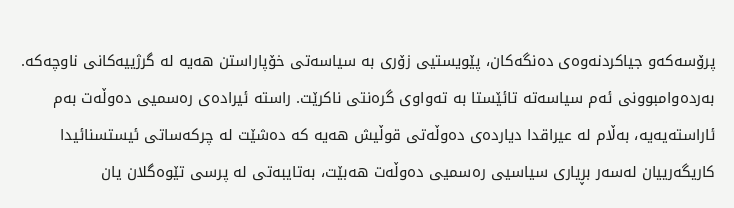پرۆسەكەو جیاكردنەوەی دەنگەكان، پێویستیی زۆری بە سیاسەتی خۆپاراستن هەیە لە گرژییەكانی ناوچەكە. بەردەوامبوونی ئەم سیاسەتە تائێستا بە تەواوی گرەنتی ناكرێت. راستە ئیرادەی رەسمیی دەوڵەت بەم ئاراستەیەیە، بەڵام لە عیراقدا دیاردەی دەوڵەتی قوڵیش هەیە كە دەشێت لە چركەساتی ئیستسنائیدا كاریگەرییان لەسەر بڕیاری سیاسیی رەسمیی دەوڵەت هەبێت، بەتایبەتی لە پرسی تێوەگلان یان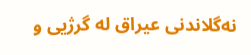نەگلاندنی عیراق لە گرژیی و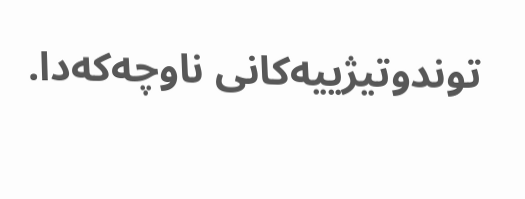توندوتیژییەكانی ناوچەكەدا.